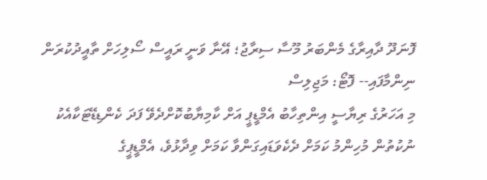ފޮނަދޫ ދާއިރާގެ މެންބަރު މޫސާ ސިރާޖު؛ އޭނާ ވަނީ ރައީސް ސޯލިހަށް ތާއީދުކުރަން ނިންމާފައި-- ފޮޓޯ: މަޖިލިސް
މި އަހަރުގެ ރިޔާސީ އިންތިހާބު އެމްޑީޕީ އަށް ކާމިޔާބުކޮށްދެވޭ ފަދަ ކެންޑިޑޭޓަކާއެކު ނުކުތުން މުހިންމު ކަމަށް ދެކެވަޑައިގަންވާ ކަމަށް ވިދާޅުވެ، އެމްޑީޕީގެ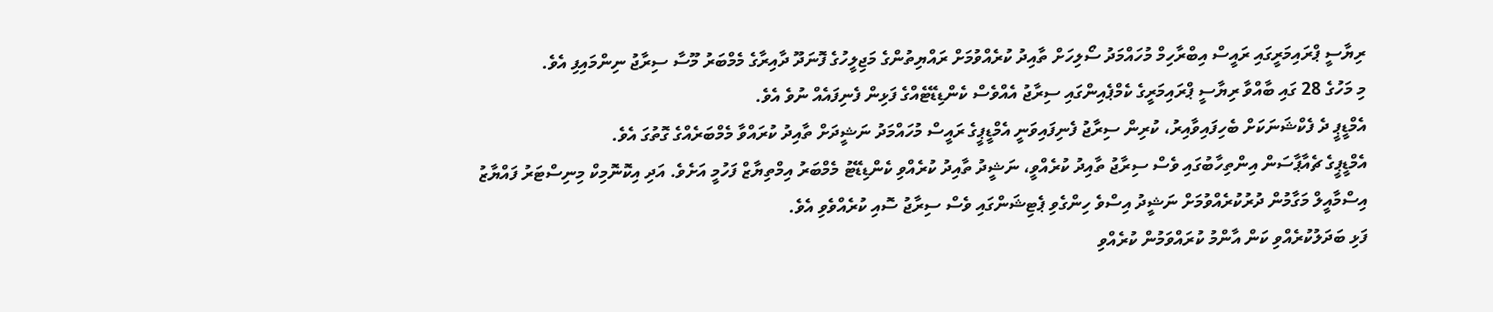ރިޔާސީ ޕްރައިމަރީގައި ރައީސް އިބްރާހިމް މުހައްމަދު ސޯލިހަށް ތާއިދު ކުރެއްވުމަށް ރައްޔިތުންގެ މަޖިލީހުގެ ފޮނަދޫ ދާއިރާގެ މެމްބަރު މޫސާ ސިރާޖު ނިންމައިފި އެވެ.
މި މަހުގެ 28 ގައި ބާއްވާ ރިޔާސީ ޕްރައިމަރީގެ ކެމްޕެއިންގައި ސިރާޖު އެއްވެސް ކެންޑިޑޭޓެއްގެ ފަޅިން ފެނިފައެއް ނުވެ އެވެ.
އެމްޑީޕީ ދެ ފެކްޝަނަކަށް ބެހިފައިވާއިރު، ކުރިން ސިރާޖު ފެނިފައިވަނީ އެމްޑީޕީގެ ރައީސް މުހައްމަދު ނަޝީދަށް ތާއިދު ކުރައްވާ މެމްބަރެއްގެ ގޮތުގަ އެވެ.
އެމްޑީޕީގެ ޗެއާޕާސަން އިންތިހާބުގައި ވެސް ސިރާޖު ތާއިދު ކުރެއްވީ، ނަޝީދު ތާއިދު ކުރެއްވި ކެންޑިޑޭޓު މެމްބަރު އިމްތިޔާޒް ފަހުމީ އަށެވެ. އަދި އިކޮނޮމިކް މިނިސްޓަރު ފައްޔާޒު އިސްމާއީލް މަގާމުން ދުރުކުރެއްވުމަށް ނަޝީދު އިސްވެ ހިންގެވި ޕެޓިޝަންގައި ވެސް ސިރާޖު ސޮއި ކުރެއްވެވި އެވެ.
ފަޅި ބަދަލުކުރެއްވި ކަން އާންމު ކުރައްވަމުން ކުރެއްވި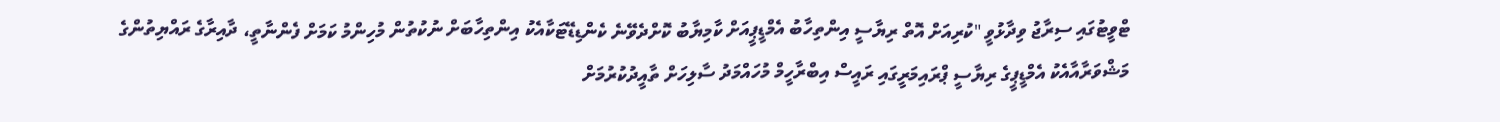ޓްވީޓުގައި ސިރާޖު ވިދާޅުވީ "ކުރިއަށް އޮތް ރިޔާސީ އިންތިހާބު އެމްޑީޕީއަށް ކާމިޔާބު ކޮށްދެވޭނެ ކެންޑިޑޭޓަކާއެކު އިންތިހާބަށް ނުކުތުން މުހިންމު ކަމަށް ފެންނާތީ، ދާއިރާގެ ރައްޔިތުންގެ މަޝްވަރާއާއެކު އެމްޑީޕީގެ ރިޔާސީ ޕްރައިމަރީގައި ރައީސް އިބްރާހީމް މުހައްމަދު ސާލިހަށް ތާއީދުކުރުމަށް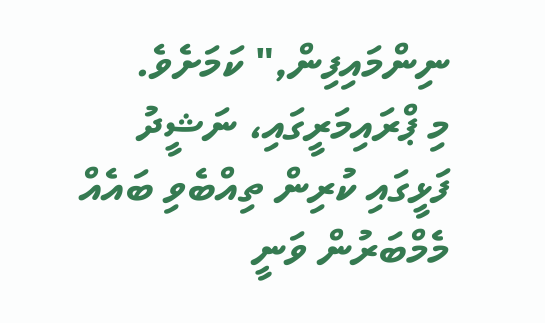ނިންމައިފިން," ކަމަށެވެ.
މި ޕްރައިމަރީގައި، ނަޝީދު ފަޅީގައި ކުރިން ތިއްބެވި ބައެއް މެމްބަރުން ވަނީ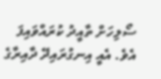ސޯލިހަށް ތާއީދު ކުރައްވައިފަ އެވެ. އެއީ އިނގުރައިދޭ ދާއިރާގެ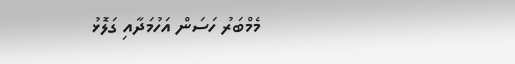މެމްބަރު ހަސަން އަހުމަދާއި ގަލޮޅު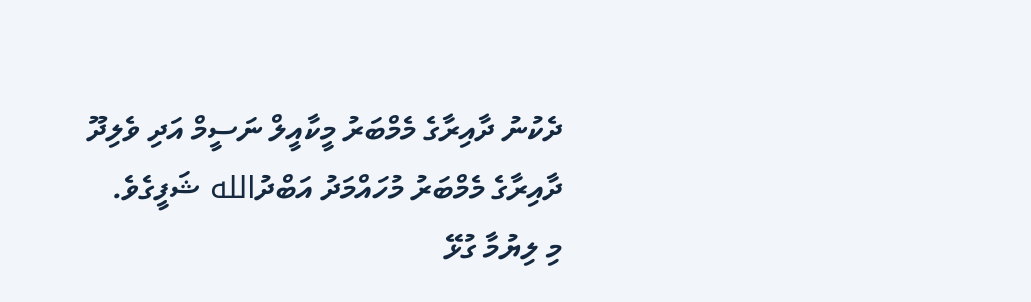ދެކުނު ދާއިރާގެ މެމްބަރު މީކާއީލް ނަސީމް އަދި ވެލިދޫ ދާއިރާގެ މެމްބަރު މުހައްމަދު އަބްދުالله ޝަފީގެވެ.
މި ލިޔުމާ ގުޅޭ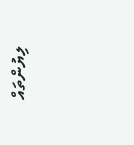ލިޔުންތައް